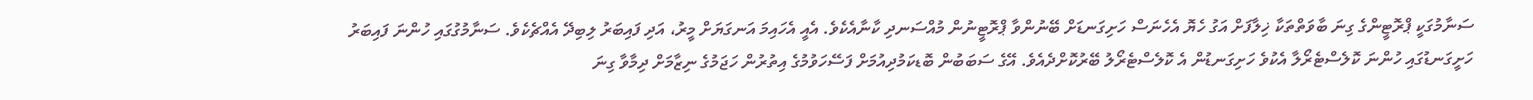ސަނާމުގަކީ ޕްރޮޓީންގެ ގިނަ ބާވަތްތަކާ ޚިލާފަށް އަގު ހެޔޮ އެހެނަސް ހަށިގަނޑަށް ބޭނުންވާ ޕްރޮޓީނުން މުއްސަނދި ކާނާއެކެވެ. އެއީ އެހައިމަ އަނގަޔަށް މީރު، އަދި ފައިބަރު ލިބިދޭ އެއްޗެކެވެ. ސަނާމުގުގައި ހުންނަ ފައިބަރު ހަށީގަނޑުގައި ހުންނަ ކޮލެސްޓެރޯލާ އެކުވެ ހަށިގަނޑުން އެ ކޮލެސްޓެރޯލު ބޭރުކޮށްދެއެވެ. އޭގެ ސަބަބުން ބޮޑކަމުދިއުމަށް ފަސޭހަވުމުގެ އިތުރުން ހަޖަމުގެ ނިޒާމަށް ދިމާވާ ގިނަ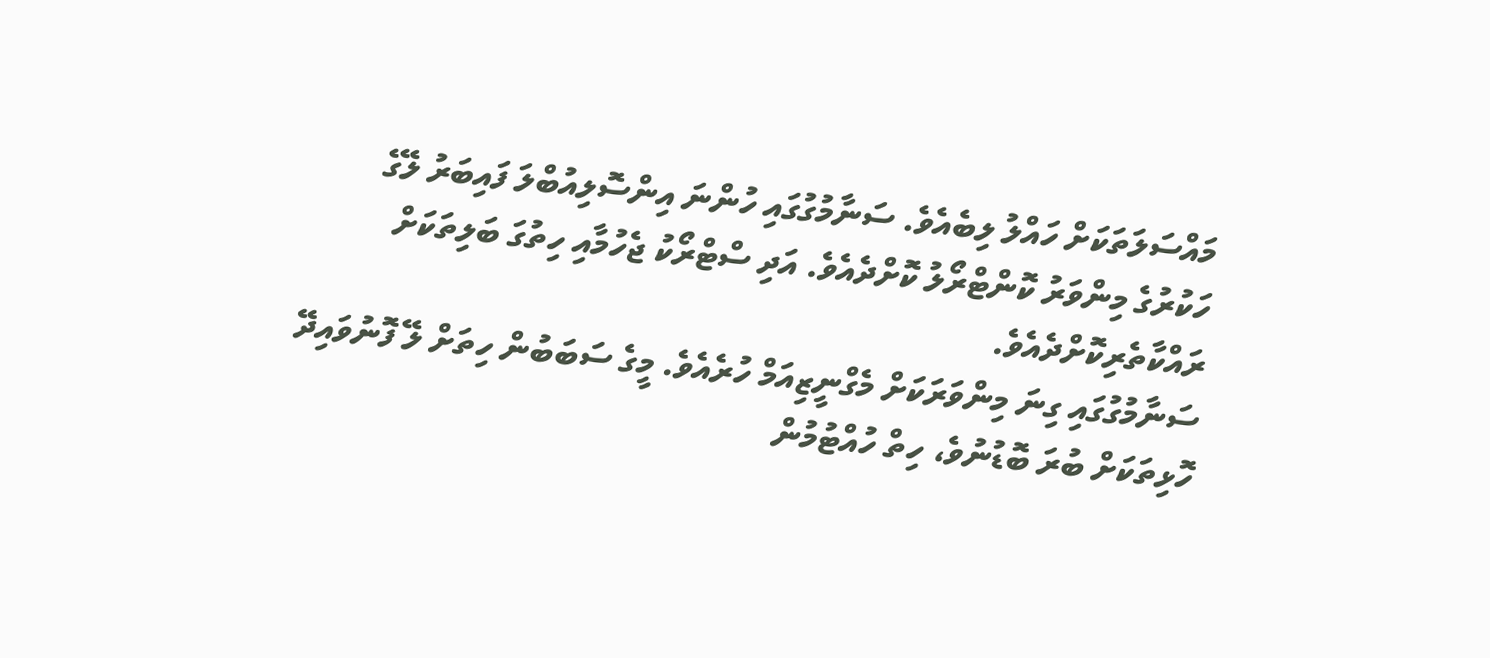މައްސަލަތަކަށް ހައްލު ލިބެއެވެ. ސަނާމުގުގައި ހުންނަ އިންސޮލިއުބްލަ ފައިބަރު ލޭގެ ހަކުރުގެ މިންވަރު ކޮންޓްރޯލު ކޮށްދެއެވެ. އަދި ސްޓްރޯކު ޖެހުމާއި ހިތުގަ ބަލިތަކަށް ރައްކާތެރިކޮށްދެއެވެ.
ސަނާމުގުގައި ގިނަ މިންވަރަކަށް މެގްނީޒިއަމް ހުރެއެވެ. މީގެ ސަބަބުން ހިތަށް ލޭ ފޮނުވައިދޭ ހޮޅިތަކަށް ބުރަ ބޮޑުނުވެ، ހިތް ހުއްޓުމުން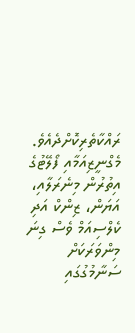ރައްކާތެރިކޮށްދެއެވެ. މެގްނީޒިއަމާއި ފޯލޭޓުގެ އިތުރުން މިނެރަލާއި، އަޔަން، ޒިންކް އަދި ކެލްސިއަމް ވެސް ގިނަ މިންވަރަކަށް ސަނާމުގުގައި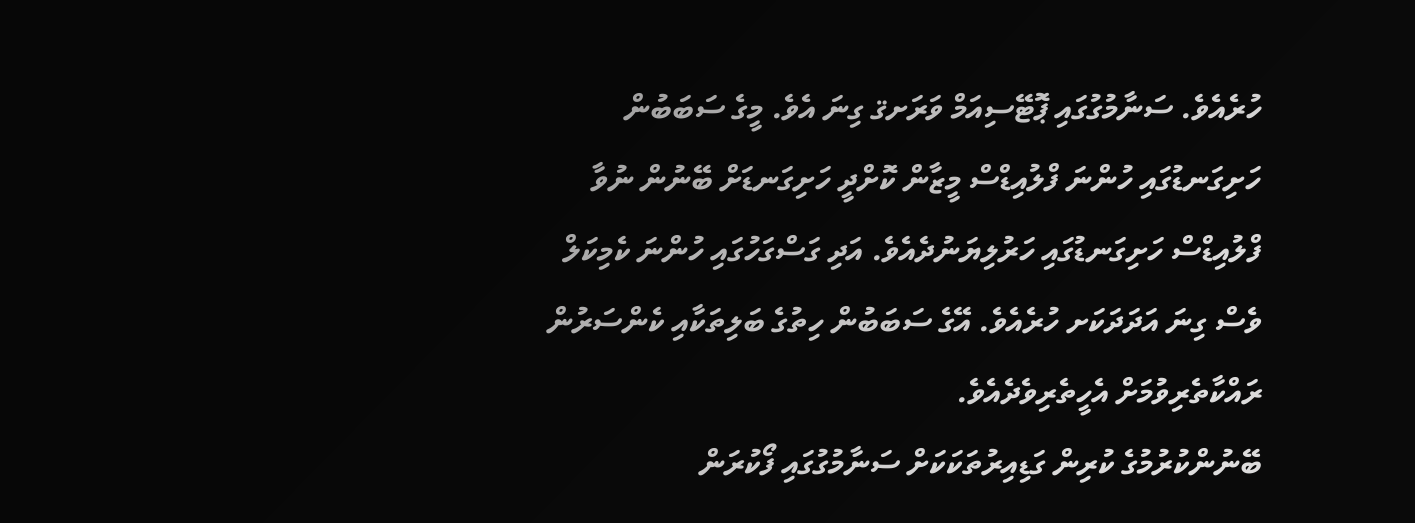ހުރެއެވެ. ސަނާމުގުގައި ޕޮޓޭސިއަމް ވަރަށޤ ގިނަ އެވެ. މީގެ ސަބަބުން ހަށިގަނޑުގައި ހުންނަ ފްލުއިޑްސް މީޒާން ކޮށްދީ ހަށިގަނޑަށް ބޭނުން ނުވާ ފްލުއިޑްސް ހަށިގަނޑުގައި ހަރުލިޔަނުދެއެވެ. އަދި ގަސްގަހުގައި ހުންނަ ކެމިކަލް ވެސް ގިނަ އަދަދަކަށ ހުރެއެވެ. އޭގެ ސަބަބުން ހިތުގެ ބަލިތަކާއި ކެންސަރުން ރައްކާތެރިވުމަށް އެހީތެރިވެދެއެވެ.
ބޭނުންކުރުމުގެ ކުރިން ގަޑިއިރުތަކަކަށް ސަނާމުގުގައި ފޯކުރަން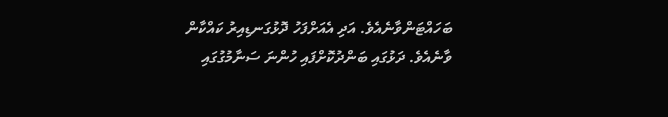ބަހައްޓަންވާނެއެވެ. އަދި އެއަށްފަހު ދޮޅުގަނޑިއިރު ކައްކާން ވާނެއެވެ. ދަޅުގައި ބަންދުކޮށްފައި ހުންނަ ސަނާމުގުގައި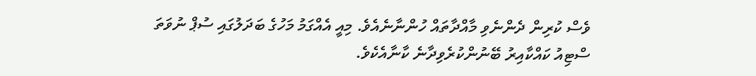ވެސް ކުރިން ދެންނެވި މާއްދާތައް ހުންނާނެއެވެ. މިއީ އެއްގަމު މަހުގެ ބަދަލުގައި ސުޕް ނުވަތަ ސްޓިއު ކައްކާއިރު ބޭނުންކުރެވިދާނެ ކާނާއެކެވެ.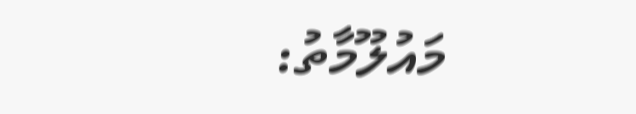މައުލޫމާތު: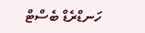ހަނޑްރެޑް ބެސްޓް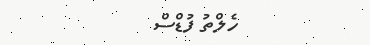ހެލްތު ފުޑްސް